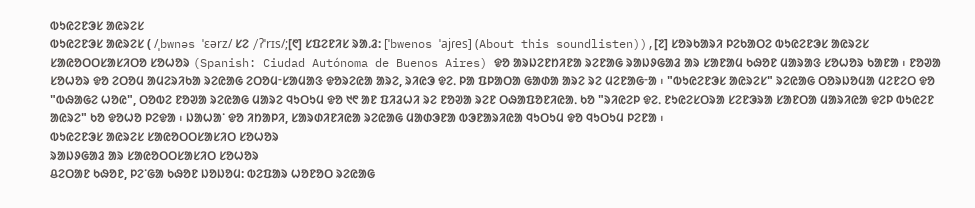ᱵᱩᱭᱮᱱᱳᱥ ᱟᱭᱨᱮᱥ
ᱵᱩᱭᱮᱱᱳᱥ ᱟᱭᱨᱮᱥ ( /ˌbwnəs ˈɛərz/ ᱥᱮ /ʔˈrɪs/;[᱖] ᱥᱯᱮᱱᱤᱥ ᱨᱟᱹᱲ: [ˈbwenos ˈajɾes] (About this soundlisten)),[᱗] ᱥᱚᱨᱠᱟᱨᱤ ᱞᱮᱠᱟᱛᱮ ᱵᱩᱭᱮᱱᱳᱥ ᱟᱭᱨᱮᱥ ᱥᱟᱭᱚᱛᱛᱥᱟᱥᱤᱛᱚ ᱥᱚᱦᱚᱨ (Spanish: Ciudad Autónoma de Buenos Aires) ᱫᱚ ᱟᱨᱡᱮᱱᱴᱤᱱᱟ ᱨᱮᱱᱟᱜ ᱨᱟᱡᱽᱜᱟᱲ ᱟᱨ ᱥᱟᱱᱟᱢ ᱠᱷᱚᱱ ᱢᱟᱨᱟᱝ ᱥᱚᱦᱚᱨ ᱠᱟᱱᱟ ᱾ ᱱᱚᱣᱟ ᱥᱚᱦᱚᱨ ᱫᱚ ᱮᱛᱚᱢ ᱟᱢᱮᱨᱤᱠᱟ ᱨᱮᱭᱟᱜ ᱮᱛᱚᱢᱼᱥᱟᱢᱟᱝ ᱫᱚᱨᱮᱭᱟ ᱟᱨᱮ, ᱨᱤᱭᱳ ᱫᱮᱹ ᱞᱟ ᱯᱞᱟᱛᱟ ᱜᱟᱰᱟ ᱟᱨᱮ ᱨᱮ ᱢᱮᱱᱟᱜᱼᱟ ᱾ "ᱵᱩᱭᱮᱱᱳᱥ ᱟᱭᱨᱮᱥ" ᱨᱮᱭᱟᱜ ᱛᱚᱨᱡᱚᱢᱟ ᱢᱮᱱᱮᱛ ᱫᱚ "ᱵᱷᱟᱜᱮ ᱦᱚᱭ", ᱛᱚᱵᱮ ᱱᱚᱣᱟ ᱨᱮᱭᱟᱜ ᱢᱟᱨᱮ ᱧᱩᱛᱩᱢ ᱫᱚ ᱑᱖ ᱟᱱ ᱯᱤᱲᱦᱤ ᱨᱮ ᱱᱚᱣᱟ ᱨᱮᱱ ᱛᱷᱟᱯᱚᱱᱤᱭᱟᱹ ᱠᱚ "ᱨᱤᱭᱮᱞ ᱫᱮᱹ ᱱᱩᱭᱮᱥᱛᱨᱟ ᱥᱮᱱᱳᱨᱟ ᱥᱟᱱᱛᱟ ᱢᱟᱨᱤᱭᱟ ᱫᱮᱞ ᱵᱩᱭᱮᱱ ᱟᱭᱨᱮ" ᱠᱚ ᱫᱚᱦᱚ ᱞᱮᱫᱟ ᱾ ᱡᱟᱦᱟᱸ ᱫᱚ ᱤᱴᱟᱞᱤ, ᱥᱟᱨᱰᱤᱱᱤᱭᱟ ᱨᱮᱭᱟᱜ ᱢᱟᱰᱳᱱᱟ ᱵᱳᱱᱟᱨᱤᱭᱟ ᱧᱩᱛᱩᱢ ᱫᱚ ᱧᱩᱛᱩᱢ ᱞᱮᱱᱟ ᱾
ᱵᱩᱭᱮᱱᱳᱥ ᱟᱭᱨᱮᱥ ᱥᱟᱭᱚᱛᱛᱥᱟᱥᱤᱛ ᱥᱚᱦᱚᱨ
ᱨᱟᱡᱽᱜᱟᱲ ᱟᱨ ᱥᱟᱭᱚᱛᱛᱥᱟᱥᱤᱛ ᱥᱚᱦᱚᱨ
ᱪᱮᱛᱟᱱ ᱠᱷᱚᱱ, ᱞᱮᱸᱜᱟ ᱠᱷᱚᱱ ᱡᱚᱡᱚᱢ: ᱵᱮᱯᱟᱨ ᱦᱚᱱᱚᱛ ᱨᱮᱭᱟᱜ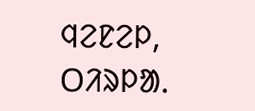ᱧᱮᱱᱮᱞ, ᱛᱤᱨᱞᱟᱹ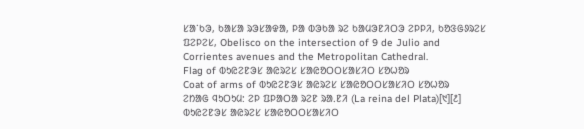ᱥᱟᱸᱠᱳ, ᱠᱟᱥᱟ ᱨᱳᱥᱟᱫᱟ, ᱞᱟ ᱵᱳᱠᱟ ᱨᱮ ᱠᱟᱢᱳᱱᱤᱛᱳ ᱮᱞᱞᱤ, ᱠᱚᱝᱜᱽᱨᱮᱥ ᱯᱮᱞᱮᱥ, Obelisco on the intersection of 9 de Julio and Corrientes avenues and the Metropolitan Cathedral.
Flag of ᱵᱩᱭᱮᱱᱳᱥ ᱟᱭᱨᱮᱥ ᱥᱟᱭᱚᱛᱛᱥᱟᱥᱤᱛ ᱥᱚᱦᱚᱨ
Coat of arms of ᱵᱩᱭᱮᱱᱳᱥ ᱟᱭᱨᱮᱥ ᱥᱟᱭᱚᱛᱛᱥᱟᱥᱤᱛ ᱥᱚᱦᱚᱨ
ᱮᱴᱟᱜ ᱧᱩᱛᱩᱢ: ᱮᱞ ᱯᱞᱟᱛᱟ ᱨᱮᱱ ᱨᱟᱹᱱᱤ (La reina del Plata)[᱑][᱒]
ᱵᱩᱭᱮᱱᱳᱥ ᱟᱭᱨᱮᱥ ᱥᱟᱭᱚᱛᱛᱥᱟᱥᱤᱛ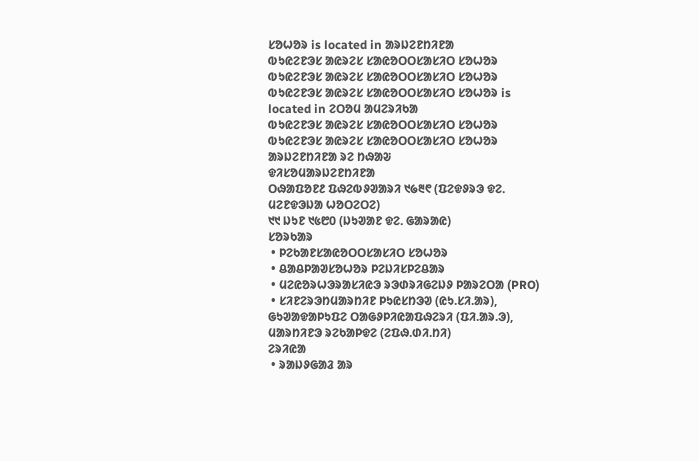ᱥᱚᱦᱚᱨ is located in ᱟᱨᱡᱮᱱᱴᱤᱱᱟ
ᱵᱩᱭᱮᱱᱳᱥ ᱟᱭᱨᱮᱥ ᱥᱟᱭᱚᱛᱛᱥᱟᱥᱤᱛ ᱥᱚᱦᱚᱨ
ᱵᱩᱭᱮᱱᱳᱥ ᱟᱭᱨᱮᱥ ᱥᱟᱭᱚᱛᱛᱥᱟᱥᱤᱛ ᱥᱚᱦᱚᱨ
ᱵᱩᱭᱮᱱᱳᱥ ᱟᱭᱨᱮᱥ ᱥᱟᱭᱚᱛᱛᱥᱟᱥᱤᱛ ᱥᱚᱦᱚᱨ is located in ᱮᱛᱚᱢ ᱟᱢᱮᱨᱤᱠᱟ
ᱵᱩᱭᱮᱱᱳᱥ ᱟᱭᱨᱮᱥ ᱥᱟᱭᱚᱛᱛᱥᱟᱥᱤᱛ ᱥᱚᱦᱚᱨ
ᱵᱩᱭᱮᱱᱳᱥ ᱟᱭᱨᱮᱥ ᱥᱟᱭᱚᱛᱛᱥᱟᱥᱤᱛ ᱥᱚᱦᱚᱨ
ᱟᱨᱡᱮᱱᱴᱤᱱᱟ ᱨᱮ ᱴᱷᱟᱶ
ᱫᱤᱥᱚᱢᱟᱨᱡᱮᱱᱴᱤᱱᱟ
ᱛᱷᱟᱯᱚᱱ᱒ ᱯᱷᱮᱵᱽᱣᱟᱨᱤ ᱑᱙᱓᱖ (ᱯᱮᱫᱽᱨᱳ ᱫᱮᱹ ᱢᱮᱱᱫᱳᱡᱟ ᱦᱚᱛᱮᱛᱮ)
᱑᱑ ᱡᱩᱱ ᱑᱕᱘᱐ (ᱡᱩᱣᱟᱱ ᱫᱮᱹ ᱜᱟᱨᱟᱭ)
ᱥᱚᱨᱠᱟᱨ
 • ᱞᱮᱠᱟᱱᱥᱟᱭᱚᱛᱛᱥᱟᱥᱤᱛ ᱥᱚᱦᱚᱨ
 • ᱪᱟᱪᱞᱟᱣᱥᱚᱦᱚᱨ ᱞᱮᱡᱤᱥᱞᱮᱪᱟᱨ
 • ᱢᱮᱭᱚᱨᱦᱳᱨᱟᱥᱤᱭᱳ ᱨᱳᱰᱨᱤᱜᱮᱡᱽ ᱞᱟᱨᱮᱛᱟ (PRO)
 • ᱥᱤᱱᱮᱨᱳᱴᱢᱟᱨᱴᱤᱱ ᱞᱩᱭᱥᱴᱳᱣ (ᱭᱩ.ᱥᱤ.ᱟᱨ), ᱜᱩᱣᱟᱫᱟᱞᱩᱯᱮ ᱛᱟᱜᱽᱞᱤᱭᱟᱯᱷᱮᱨᱤ (ᱯᱤ.ᱟᱨ.ᱳ), ᱢᱟᱨᱴᱤᱱᱳ ᱨᱮᱠᱟᱞᱫᱮ (ᱮᱯᱷ.ᱰᱤ.ᱴᱤ)
ᱮᱨᱤᱭᱟ
 • ᱨᱟᱡᱽᱜᱟᱲ ᱟᱨ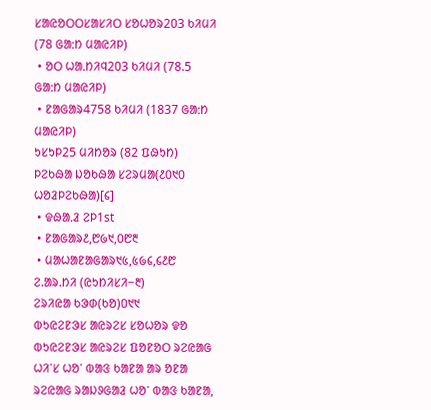ᱥᱟᱭᱚᱛᱛᱥᱟᱥᱤᱛ ᱥᱚᱦᱚᱨ203 ᱠᱤᱢᱤ (78 ᱜᱟᱺᱴ ᱢᱟᱭᱤᱞ)
 • ᱚᱛ ᱦᱟᱹᱴᱤᱧ203 ᱠᱤᱢᱤ (78.5 ᱜᱟᱺᱴ ᱢᱟᱭᱤᱞ)
 • ᱱᱟᱜᱟᱨ4758 ᱠᱤᱢᱤ (1837 ᱜᱟᱺᱴ ᱢᱟᱭᱤᱞ)
ᱩᱥᱩᱞ25 ᱢᱤᱴᱚᱨ (82 ᱯᱷᱩᱴ)
ᱞᱮᱠᱷᱟ ᱡᱚᱠᱷᱟ ᱥᱮᱨᱢᱟ(᱒᱐᱑᱐ ᱦᱚᱲᱞᱮᱠᱷᱟ)[᱔]
 • ᱫᱷᱟᱹᱲ ᱮᱞ1st
 • ᱱᱟᱜᱟᱨ᱒,᱘᱙᱑,᱐᱘᱓
 • ᱢᱟᱦᱟᱱᱟᱜᱟᱨ᱑᱕,᱕᱙᱔,᱔᱒᱘
ᱮ.ᱟᱨ.ᱴᱤ (ᱭᱩᱴᱤᱥᱤ−᱓)
ᱮᱨᱤᱭᱟ ᱠᱳᱰ(ᱠᱚ)᱐᱑᱑
ᱵᱩᱭᱮᱱᱳᱥ ᱟᱭᱨᱮᱥ ᱥᱚᱦᱚᱨ ᱫᱚ ᱵᱩᱭᱮᱱᱳᱥ ᱟᱭᱨᱮᱥ ᱯᱚᱱᱚᱛ ᱨᱮᱭᱟᱜ ᱦᱤᱸᱥ ᱦᱚᱸ ᱵᱟᱝ ᱠᱟᱱᱟ ᱟᱨ ᱚᱱᱟ ᱨᱮᱭᱟᱜ ᱨᱟᱡᱽᱜᱟᱲ ᱦᱚᱸ ᱵᱟᱝ ᱠᱟᱱᱟ,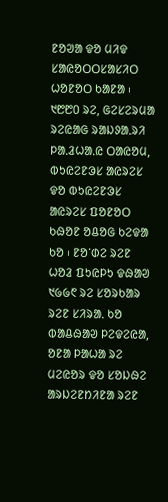ᱱᱚᱣᱟ ᱫᱚ ᱢᱤᱫ ᱥᱟᱭᱚᱛᱛᱥᱟᱥᱤᱛ ᱦᱚᱱᱚᱛ ᱠᱟᱱᱟ ᱾ ᱑᱘᱘᱐ ᱨᱮ, ᱜᱮᱥᱮᱨᱢᱟ ᱨᱮᱭᱟᱜ ᱨᱟᱡᱽᱟᱹᱨᱤ ᱞᱟᱹᱲᱦᱟᱹᱭ ᱛᱟᱭᱚᱢ, ᱵᱩᱭᱮᱱᱳᱥ ᱟᱭᱨᱮᱥ ᱫᱚ ᱵᱩᱭᱮᱱᱳᱥ ᱟᱭᱨᱮᱥ ᱯᱚᱱᱚᱛ ᱠᱷᱚᱱ ᱚᱪᱚᱜ ᱠᱮᱫᱟ ᱠᱚ ᱾ ᱱᱚᱸᱰᱮ ᱨᱮᱱ ᱦᱚᱲ ᱯᱩᱭᱞᱩ ᱫᱷᱟᱣ ᱑᱙᱙᱖ ᱨᱮ ᱥᱚᱨᱠᱟᱨ ᱨᱮᱱ ᱥᱤᱨᱟᱹ ᱠᱚ ᱵᱟᱪᱷᱟᱣ ᱞᱮᱫᱮᱭᱟ, ᱚᱱᱟ ᱞᱟᱦᱟ ᱨᱮ ᱢᱮᱭᱚᱨ ᱫᱚ ᱥᱚᱡᱷᱮ ᱟᱨᱡᱮᱱᱴᱤᱱᱟ ᱨᱮᱱ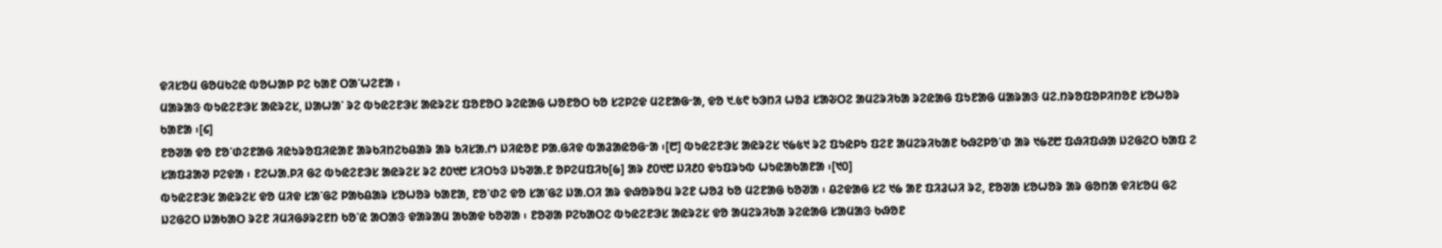ᱫᱤᱥᱚᱢ ᱜᱚᱢᱠᱮᱭ ᱵᱚᱦᱟᱞ ᱞᱮ ᱠᱟᱱ ᱛᱟᱸᱦᱮᱱᱟ ᱾
ᱢᱟᱨᱟᱝ ᱵᱩᱭᱮᱱᱳᱥ ᱟᱭᱨᱮᱥ, ᱡᱟᱦᱟᱸ ᱨᱮ ᱵᱩᱭᱮᱱᱳᱥ ᱟᱭᱨᱮᱥ ᱯᱚᱱᱚᱛ ᱨᱮᱭᱟᱜ ᱦᱚᱱᱚᱛ ᱠᱚ ᱥᱮᱞᱮᱫ ᱢᱮᱱᱟᱜᱼᱟ, ᱫᱚ ᱑.᱕᱖ ᱠᱳᱴᱤ ᱦᱚᱲ ᱥᱟᱶᱛᱮ ᱟᱢᱮᱨᱤᱠᱟ ᱨᱮᱭᱟᱜ ᱯᱩᱱᱟᱜ ᱢᱟᱨᱟᱝ ᱢᱮᱹᱴᱨᱚᱯᱚᱞᱤᱴᱚᱱ ᱥᱚᱦᱚᱨ ᱠᱟᱱᱟ ᱾[᱔]
ᱱᱚᱣᱟ ᱫᱚ ᱱᱚᱸᱰᱮᱱᱟᱜ ᱤᱭᱩᱨᱚᱯᱤᱭᱟᱱ ᱟᱨᱠᱤᱴᱮᱠᱪᱟᱨ ᱟᱨ ᱠᱤᱥᱟᱹᱬ ᱡᱤᱭᱚᱱ ᱞᱟᱹᱜᱤᱫ ᱵᱟᱲᱟᱭᱚᱜᱼᱟ ᱾[᱘] ᱵᱩᱭᱮᱱᱳᱥ ᱟᱭᱨᱮᱥ ᱑᱙᱕᱑ ᱨᱮ ᱯᱩᱭᱞᱩ ᱯᱮᱱ ᱟᱢᱮᱨᱤᱠᱟᱱ ᱠᱷᱮᱞᱚᱸᱰ ᱟᱨ ᱑᱙᱗᱘ ᱯᱷᱤᱯᱷᱟ ᱡᱮᱜᱮᱛ ᱠᱟᱯ ᱮ ᱥᱟᱯᱲᱟᱣ ᱞᱮᱫᱟ ᱾ ᱱᱮᱦᱟᱹᱞᱤ ᱜᱮ ᱵᱩᱭᱮᱱᱳᱥ ᱟᱭᱨᱮᱥ ᱨᱮ ᱒᱐᱑᱘ ᱥᱤᱛᱩᱝ ᱡᱩᱣᱟᱹᱱ ᱚᱞᱮᱢᱯᱤᱠ[᱙] ᱟᱨ ᱒᱐᱑᱘ ᱡᱤ᱒᱐ ᱫᱩᱯᱨᱩᱵ ᱦᱩᱭᱟᱠᱟᱱᱟ ᱾[᱑᱐]
ᱵᱩᱭᱮᱱᱳᱥ ᱟᱭᱨᱮᱥ ᱫᱚ ᱢᱤᱫ ᱥᱟᱸᱜᱮ ᱞᱟᱠᱪᱟᱨ ᱥᱚᱦᱚᱨ ᱠᱟᱱᱟ, ᱱᱚᱸᱰᱮ ᱫᱚ ᱥᱟᱸᱜᱮ ᱡᱟᱹᱛᱤ ᱟᱨ ᱫᱷᱚᱨᱚᱢ ᱨᱮᱱ ᱦᱚᱲ ᱠᱚ ᱢᱮᱱᱟᱜ ᱠᱚᱣᱟ ᱾ ᱪᱮᱫᱟᱜ ᱥᱮ ᱑᱙ ᱟᱱ ᱯᱤᱲᱦᱤ ᱨᱮ, ᱱᱚᱣᱟ ᱥᱚᱦᱚᱨ ᱟᱨ ᱜᱚᱴᱟ ᱫᱤᱥᱚᱢ ᱜᱮ ᱡᱮᱜᱮᱛ ᱡᱟᱠᱟᱛ ᱨᱮᱱ ᱤᱢᱤᱜᱽᱨᱮᱱᱴ ᱠᱚᱸᱭ ᱟᱛᱟᱝ ᱫᱟᱨᱟᱢ ᱟᱠᱟᱫ ᱠᱚᱣᱟ ᱾ ᱱᱚᱣᱟ ᱞᱮᱠᱟᱛᱮ ᱵᱩᱭᱮᱱᱳᱥ ᱟᱭᱨᱮᱥ ᱫᱚ ᱟᱢᱮᱨᱤᱠᱟ ᱨᱮᱭᱟᱜ ᱥᱟᱢᱟᱝ ᱠᱷᱚᱱ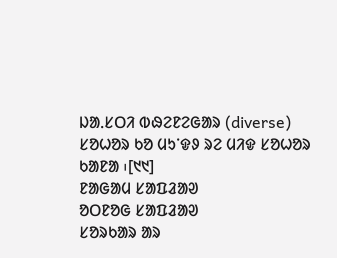ᱡᱟᱹᱥᱛᱤ ᱵᱷᱮᱱᱮᱜᱟᱨ (diverse) ᱥᱚᱦᱚᱨ ᱠᱚ ᱢᱩᱸᱫᱽ ᱨᱮ ᱢᱤᱫ ᱥᱚᱦᱚᱨ ᱠᱟᱱᱟ ᱾[᱑᱑]
ᱱᱟᱜᱟᱢ ᱥᱟᱯᱲᱟᱣ
ᱚᱛᱱᱚᱜ ᱥᱟᱯᱲᱟᱣ
ᱥᱚᱨᱠᱟᱨ ᱟᱨ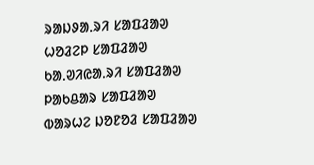ᱨᱟᱡᱽᱟᱹᱨᱤ ᱥᱟᱯᱲᱟᱣ
ᱦᱚᱲᱮᱞ ᱥᱟᱯᱲᱟᱣ
ᱠᱟᱹᱣᱤᱭᱟᱹᱨᱤ ᱥᱟᱯᱲᱟᱣ
ᱞᱟᱠᱪᱟᱨ ᱥᱟᱯᱲᱟᱣ
ᱵᱟᱨᱦᱮ ᱡᱚᱱᱚᱲ ᱥᱟᱯᱲᱟᱣ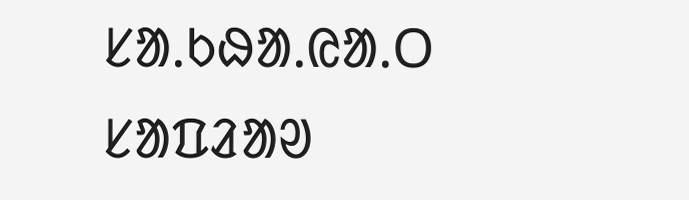ᱥᱟᱹᱠᱷᱟᱹᱭᱟᱹᱛ ᱥᱟᱯᱲᱟᱣ